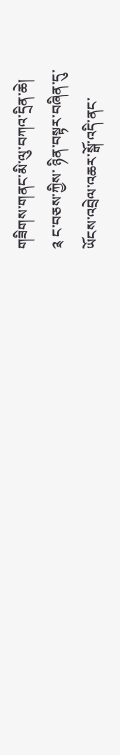གཟིགས་གནང་མི་ལུ་བཀའ་དྲིན་ཆེ།
༉ ང་བཅས་ཀྱིས་ ཉིན་བསྟར་བཞིན་དུ་
ཡོངས་འབྲེལ་འཆར་སྒོ་འདི་ནང་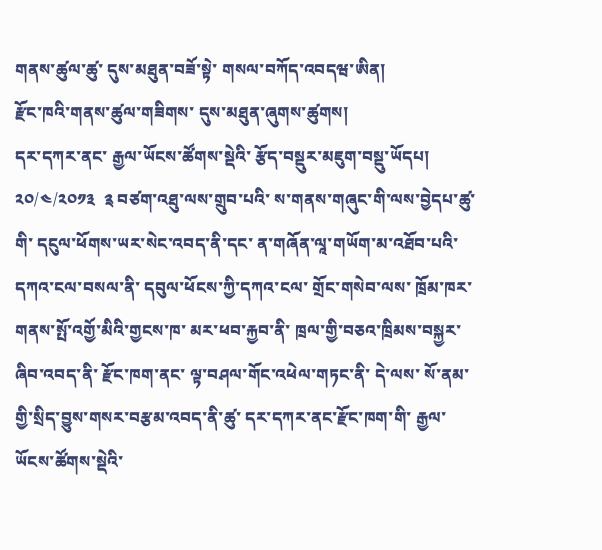གནས་ཚུལ་ཚུ་ དུས་མཐུན་བཟོ་སྟེ་ གསལ་བཀོད་འབདཝ་ཨིན།
རྫོང་ཁའི་གནས་ཚུལ་གཟིགས་ དུས་མཐུན་ཞུགས་ཚུགས།
དར་དཀར་ནང་ རྒྱལ་ཡོངས་ཚོགས་སྡེའི་ རྩོད་བསྡུར་མཇུག་བསྡུ་ཡོདཔ།
༢༠/༤/༢༠༡༣  ༉ བཙག་འཐུ་ལས་གྲུབ་པའི་ ས་གནས་གཞུང་གི་ལས་བྱེདཔ་ཚུ་གི་ དངུལ་ཕོགས་ཡར་སེང་འབད་ནི་དང་ ན་གཞོན་ལཱ་གཡོག་མ་འཐོབ་པའི་དཀའ་ངལ་བསལ་ནི་ དབུལ་ཕོངས་ཀྱི་དཀའ་ངལ་ གྲོང་གསེབ་ལས་ ཁྲོམ་ཁར་གནས་སྤོ་འགྱོ་མིའི་གྱངས་ཁ་ མར་ཕབ་རྐྱབ་ནི་ ཁྲལ་གྱི་བཅའ་ཁྲིམས་བསྐྱར་ཞིབ་འབད་ནི་ རྫོང་ཁག་ནང་ ལྟ་བཤལ་གོང་འཕེལ་གཏང་ནི་ དེ་ལས་ སོ་ནམ་གྱི་སྲིད་བྱུས་གསར་བརྩམ་འབད་ནི་ཚུ་ དར་དཀར་ནང་རྫོང་ཁག་གི་ རྒྱལ་ཡོངས་ཚོགས་སྡེའི་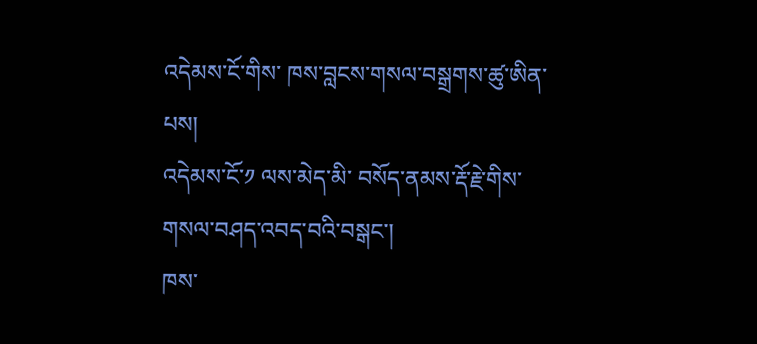འདེམས་ངོ་གིས་ ཁས་བླངས་གསལ་བསྒྲགས་ཚུ་ཨིན་པས།
འདེམས་ངོ་༡ ལས་མེད་མི་ བསོད་ནམས་རྡོ་རྗེ་གིས་ གསལ་བཤད་འབད་བའི་བསྒང་།
ཁས་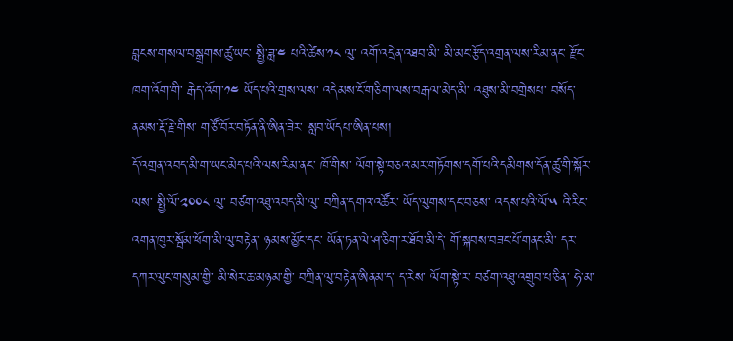བླངས་གསལ་བསྒྲགས་ཚུ་ཡང་ སྤྱི་ཟླ་༤ པའི་ཚེས་༡༨ ལུ་ འགོ་འདྲེན་འཐབ་མི་ མི་མང་རྩོད་འགྲན་ལས་རིམ་ནང་ རྫོང་ཁག་འོག་གི་ རྒེད་འོག་༡༤ ཡོད་པའི་གྲས་ལས་ འདེམས་ངོ་གཅིག་ལས་བརྒལ་མེད་མི་ འཐུས་མི་བགྲེསཔ་ བསོད་ནམས་རྡོ་རྗེ་གིས་ གཙོ་བོར་བཏོན་ནི་ཨིན་ཟེར་ སླབ་ཡོདཔ་ཨིན་པས།
དོ་འགྲན་འབད་མི་ག་ཡང་མེད་པའི་ལས་རིམ་ནང་ ཁོ་གིས་ ལོག་སྟེ་བཅའ་མར་གཏོགས་དགོ་པའི་དམིགས་དོན་ཚུ་གི་སྐོར་ལས་ སྤྱི་ལོ་༢༠༠༨ ལུ་ བཙག་འཐུ་འབད་མི་ལུ་ བཀྲིན་དགའ་འཚོར་ ཡོད་ལུགས་དང་བཅས་ འདས་པའི་ལོ་༥ འི་རིང་ འགན་ཁུར་སྦོམ་ཕོག་མི་ལུ་བརྟེན་ ཉམས་མྱོང་དང་ ཡོན་ཏན་ལེ་ཤ་ཅིག་ར་ཐོབ་མི་དེ་ གོ་སྐབས་བཟང་པོ་གནང་མི་ དར་དཀར་ལུང་གསུམ་གྱི་ མི་སེར་ཆ་མཉམ་གྱི་ བཀྲིན་ལུ་བརྟེན་ཨིནམ་ད་ ད་རེས་ ལོག་སྟེ་ར་ བཙག་འཐུ་འགྲུབ་པ་ཅིན་ ཧེ་མ་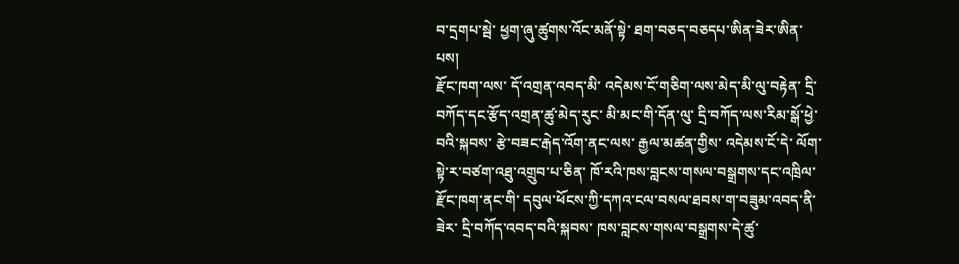བ་དྲགཔ་སྦེ་ ཕྱག་ཞུ་ཚུགས་འོང་མནོ་སྟེ་ ཐག་བཅད་བཅདཔ་ཨིན་ཟེར་ཨིན་པས།
རྫོང་ཁག་ལས་ དོ་འགྲན་འབད་མི་ འདེམས་ངོ་གཅིག་ལས་མེད་མི་ལུ་བརྟེན་ དྲི་བཀོད་དང་རྩོད་འགྲན་ཚུ་མེད་རུང་ མི་མང་གི་དོན་ལུ་ དྲི་བཀོད་ལས་རིམ་སྒོ་ཕྱེ་བའི་སྐབས་ རྩེ་བཟང་རྒེད་འོག་ནང་ལས་ རྒྱལ་མཚན་གྱིས་ འདེམས་ངོ་དེ་ ལོག་སྟེ་ར་བཙག་འཐུ་འགྲུབ་པ་ཅིན་ ཁོ་རའི་ཁས་བླངས་གསལ་བསྒྲགས་དང་འཁྲིལ་ རྫོང་ཁག་ནང་གི་ དབུལ་ཕོངས་ཀྱི་དཀའ་ངལ་བསལ་ཐབས་ག་བཟུམ་འབད་ནི་ཟེར་ དྲི་བཀོད་འབད་བའི་སྐབས་ ཁས་བླངས་གསལ་བསྒྲགས་དེ་ཚུ་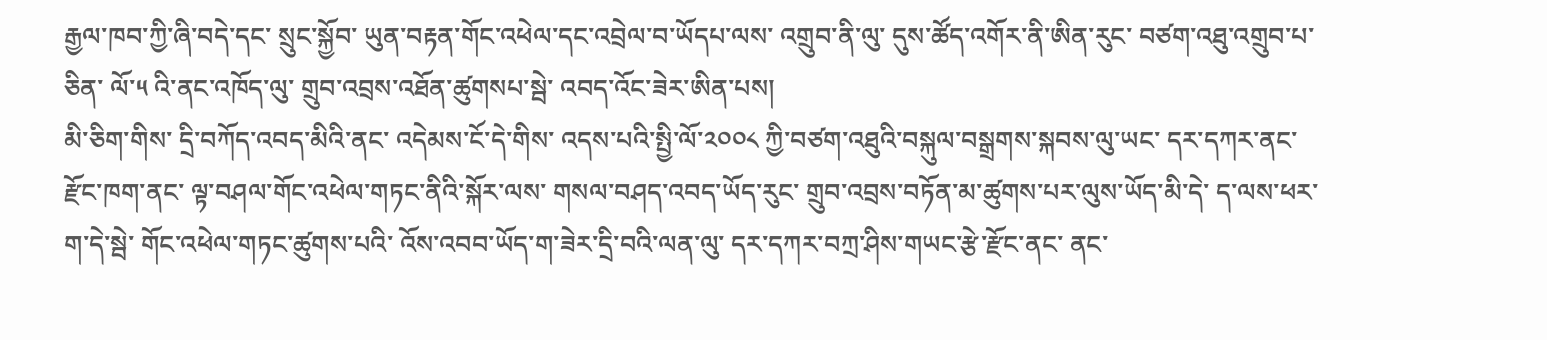རྒྱལ་ཁབ་ཀྱི་ཞི་བདེ་དང་ སྲུང་སྐྱོབ་ ཡུན་བརྟན་གོང་འཕེལ་དང་འབྲེལ་བ་ཡོདཔ་ལས་ འགྲུབ་ནི་ལུ་ དུས་ཚོད་འགོར་ནི་ཨིན་རུང་ བཙག་འཐུ་འགྲུབ་པ་ཅིན་ ལོ་༥ འི་ནང་འཁོད་ལུ་ གྲུབ་འབྲས་འཐོན་ཚུགསཔ་སྦེ་ འབད་འོང་ཟེར་ཨིན་པས།
མི་ཅིག་གིས་ དྲི་བཀོད་འབད་མིའི་ནང་ འདེམས་ངོ་དེ་གིས་ འདས་པའི་སྤྱི་ལོ་༢༠༠༨ ཀྱི་བཙག་འཐུའི་བསྐུལ་བསྒྲགས་སྐབས་ལུ་ཡང་ དར་དཀར་ནང་རྫོང་ཁག་ནང་ ལྟ་བཤལ་གོང་འཕེལ་གཏང་ནིའི་སྐོར་ལས་ གསལ་བཤད་འབད་ཡོད་རུང་ གྲུབ་འབྲས་བཏོན་མ་ཚུགས་པར་ལུས་ཡོད་མི་དེ་ ད་ལས་ཕར་ ག་དེ་སྦེ་ གོང་འཕེལ་གཏང་ཚུགས་པའི་ འོས་འབབ་ཡོད་ག་ཟེར་དྲི་བའི་ལན་ལུ་ དར་དཀར་བཀྲ་ཤིས་གཡང་རྩེ་རྫོང་ནང་ ནང་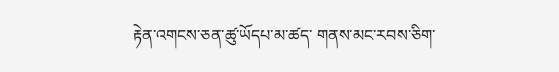རྟེན་འགངས་ཅན་ཚུ་ཡོདཔ་མ་ཚད་ གནས་མང་རབས་ཅིག་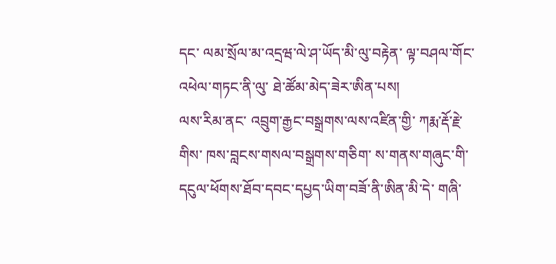དང་ ལམ་སྲོལ་མ་འདྲཝ་ལེ་ཤ་ཡོད་མི་ལུ་བརྟེན་ ལྟ་བཤལ་གོང་འཕེལ་གཏང་ནི་ལུ་ ཐེ་ཚོམ་མེད་ཟེར་ཨིན་པས།
ལས་རིམ་ནང་ འབྲུག་རྒྱང་བསྒྲགས་ལས་འཛིན་གྱི་ ཀརྨ་རྡོ་རྗེ་གིས་ ཁས་བླངས་གསལ་བསྒྲགས་གཅིག་ ས་གནས་གཞུང་གི་དངུལ་ཕོགས་ཐོབ་དབང་དཔྱད་ཡིག་བཟོ་ནི་ཨིན་མི་དེ་ གཞི་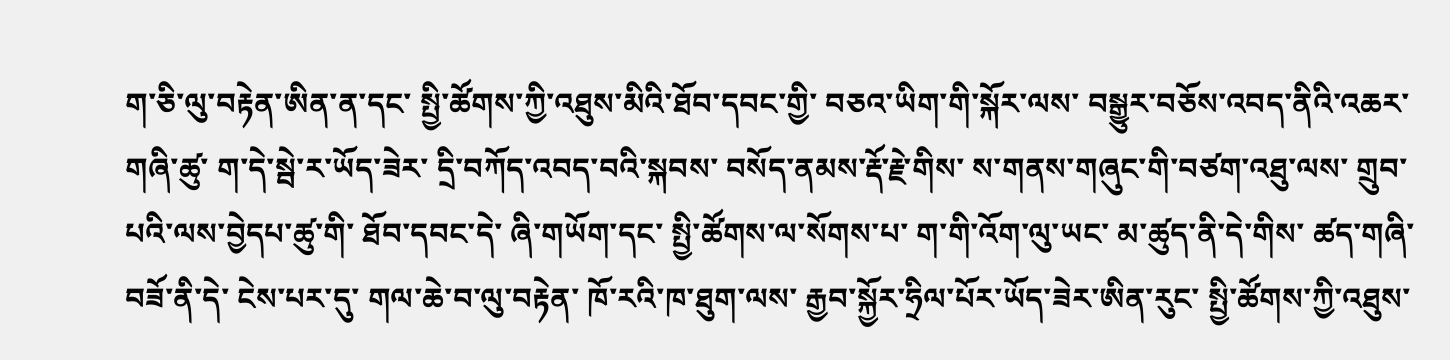ག་ཅི་ལུ་བརྟེན་ཨིན་ན་དང་ སྤྱི་ཚོགས་ཀྱི་འཐུས་མིའི་ཐོབ་དབང་གྱི་ བཅའ་ཡིག་གི་སྐོར་ལས་ བསྒྱུར་བཅོས་འབད་ནིའི་འཆར་གཞི་ཚུ་ ག་དེ་སྦེ་ར་ཡོད་ཟེར་ དྲི་བཀོད་འབད་བའི་སྐབས་ བསོད་ནམས་རྡོ་རྗེ་གིས་ ས་གནས་གཞུང་གི་བཙག་འཐུ་ལས་ གྲུབ་པའི་ལས་བྱེདཔ་ཚུ་གི་ ཐོབ་དབང་དེ་ ཞི་གཡོག་དང་ སྤྱི་ཚོགས་ལ་སོགས་པ་ ག་གི་འོག་ལུ་ཡང་ མ་ཚུད་ནི་དེ་གིས་ ཚད་གཞི་བཟོ་ནི་དེ་ ངེས་པར་དུ་ གལ་ཆེ་བ་ལུ་བརྟེན་ ཁོ་རའི་ཁ་ཐུག་ལས་ རྒྱབ་སྐྱོར་ཧྲིལ་པོར་ཡོད་ཟེར་ཨིན་རུང་ སྤྱི་ཚོགས་ཀྱི་འཐུས་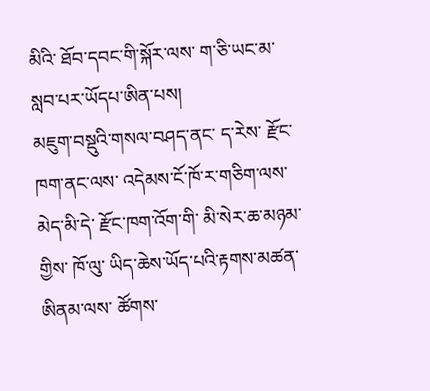མིའི་ ཐོབ་དབང་གི་སྐོར་ལས་ ག་ཅི་ཡང་མ་སླབ་པར་ཡོདཔ་ཨིན་པས།
མཇུག་བསྡུའི་གསལ་བཤད་ནང་ ད་རེས་ རྫོང་ཁག་ནང་ལས་ འདེམས་ངོ་ཁོ་ར་གཅིག་ལས་མེད་མི་དེ་ རྫོང་ཁག་འོག་གི་ མི་སེར་ཆ་མཉམ་གྱིས་ ཁོ་ལུ་ ཡིད་ཆེས་ཡོད་པའི་རྟགས་མཚན་ཨིནམ་ལས་ ཚོགས་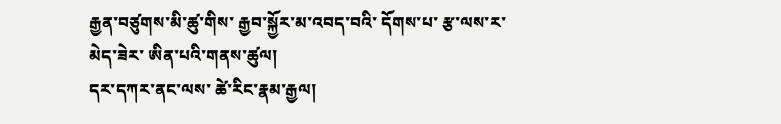རྒྱན་བཙུགས་མི་ཚུ་གིས་ རྒྱབ་སྐྱོར་མ་འབད་བའི་ དོགས་པ་ རྩ་ལས་ར་མེད་ཟེར་ ཨིན་པའི་གནས་ཚུལ།
དར་དཀར་ནང་ལས་ ཚེ་རིང་རྣམ་རྒྱལ།